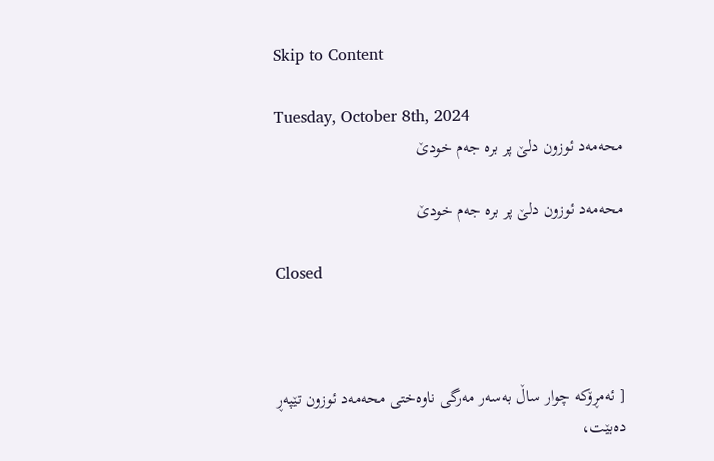Skip to Content

Tuesday, October 8th, 2024
محه‌مه‌د ئوزون دلێ پر بره‌ جه‌م خودێ

محه‌مه‌د ئوزون دلێ پر بره‌ جه‌م خودێ

Closed



[ ئه‌مڕۆکه‌ چوار ساڵ به‌سه‌ر مه‌رگی ناوه‌ختی محه‌مه‌د ئوزون تێپه‌ڕ ده‌بێت،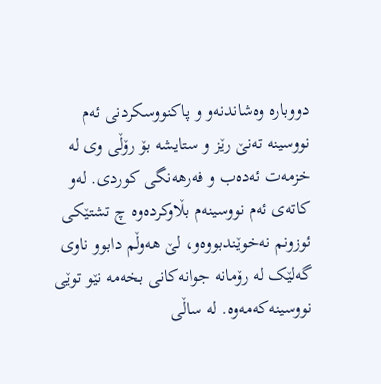دووباره‌ وه‌شاندنه‌و و پاکنووسکردنی ئه‌م نووسینه‌ ته‌نێ رێز و ستایشه‌ بۆ رۆڵی وی له‌ خزمه‌ت ئه‌ده‌ب و فه‌رهه‌نگی کوردی. له‌و کاته‌ی ئه‌م نووسینه‌م بڵاوکرده‌وه‌ چ تشتێکی ئوزونم نه‌خوێندبووه‌و، لێ هه‌وڵم دابوو ناوی گه‌لێک له‌ رۆمانه‌ جوانه‌کانی بخه‌مه‌ نێو توێی نووسینه‌که‌مه‌وه‌. له‌ ساڵی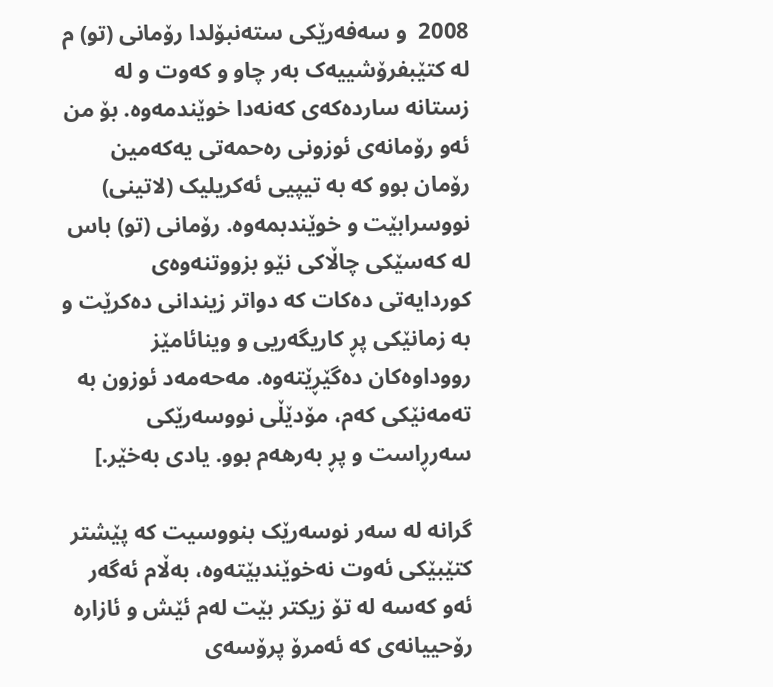2008  و سه‌فه‌رێکی سته‌نبۆلدا رۆمانی (تو) م له‌ کتێبفرۆشییه‌ک به‌ر چاو و که‌وت و له‌ زستانه‌ سارده‌که‌ی که‌نه‌دا خوێندمه‌وه‌. بۆ من ئه‌و رۆمانه‌ی ئوزونی ره‌حمه‌تی یه‌که‌مین رۆمان بوو که‌ به‌ تیپیی ئه‌کریلیک (لاتینی) نووسرابێت و خوێندبمه‌وه‌. رۆمانی (تو) باس له‌ که‌سێکی چاڵاکی نێو بزووتنه‌وه‌ی کوردایه‌تی ده‌کات که‌ دواتر زیندانی ده‌کرێت و به‌ زمانێکی پڕ کاریگه‌ریی و وینائامێز رووداوه‌کان ده‌گێڕێته‌وه‌. مه‌حه‌مه‌د ئوزون به‌ ته‌مه‌نێکی که‌م، مۆدێڵی نووسه‌رێکی سه‌رڕاست و پڕ به‌رهه‌م بوو. یادی به‌خێر.]

گرانه له‌ سه‌ر نوسه‌رێک بنووسیت که‌ پێشتر کتێبێکی ئه‌وت نه‌خوێندبێته‌وه‌، به‌ڵام ئه‌گه‌ر ئه‌و که‌سه‌ له‌ تۆ زیکتر بێت له‌م ئێش و ئازاره‌ رۆحییانه‌ی که‌ ئه‌مرۆ پرۆسه‌ی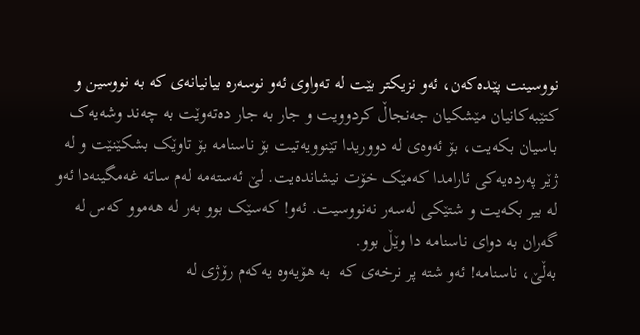نووسینت پێده‌که‌ن، ئه‌و نزیکتر بێت له‌ ته‌واوی ئه‌و نوسه‌ره‌ بیانیانه‌ی که‌ به‌ نووسین و کتێبه‌کانیان مێشکیان جه‌نجاڵ کردوویت و جار به‌ جار ده‌ته‌وێت به‌ چه‌ند وشه‌یه‌ک باسیان بکه‌یت، بۆ ئه‌وه‌ی له‌ دووریدا تێنوویه‌تیت بۆ ناسنامه‌ بۆ تاوێک بشکێنێت و له‌ ژێر په‌رده‌یه‌کی ئارامدا که‌مێک خۆت نیشانده‌یت. لێ ئه‌سته‌مه ‌له‌م ساته‌ غه‌مگینه‌دا ئه‌و له‌ بیر بکه‌یت و شتێکی له‌سه‌ر نه‌نووسیت. ئه‌و! که‌سێک بوو به‌ر له‌ هه‌موو که‌س له‌‌ گه‌ران به دوای ناسنامه‌ دا وێڵ بوو.
به‌ڵێ، ناسنامه‌! ئه‌و شته‌ پر نرخه‌ی که‌  به‌ هۆیه‌وه‌ یه‌که‌م رۆژی له‌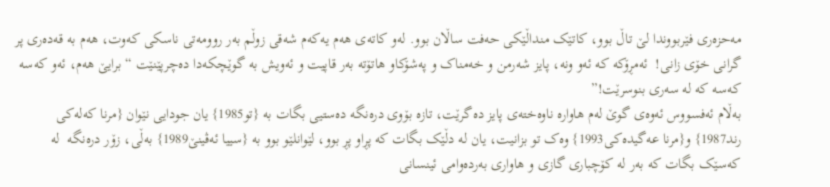مه‌حزه‌ری فێربووندا لێ تاڵ بوو، کاتێک منداڵێکی حه‌فت ساڵان بوو. له‌و کاته‌ی هه‌م یه‌که‌م شه‌قی زوڵم به‌ر روومه‌تی ناسکی که‌وت، هه‌م به‌ قه‌ده‌ری پر گرانی خۆی زانی!  ئه‌مڕۆکه که‌‌ ئه‌و ونه‌، پایز شه‌رمن و خه‌مناک و په‌شۆکاو هاتۆته‌ به‌ر قاپیت و ئه‌ویش به‌ گوێچکه‌دا ده‌چرپێنێت “برایێ هه‌م، ئه‌و که‌سه‌ که‌سه‌ که له‌ سه‌ری بنوسرێت!”
به‌ڵام ئه‌فسووس ئه‌وه‌ی گوێ له‌م هاواره‌ ناوه‌خته‌ی پایز ده‌گرێت، تازه‌ بۆوی دره‌نگه‌ ده‌ستیی بگات به‌ {تو1985} یان جودایی نێوان {مرنا که‌له‌کی رند1987} و{مرنا عه‌گیده‌کی1993} وه‌ک تو بزانیت، یان له‌ دڵێک بگات که‌ پڕاو پڕ بوو، لێوانلێو بوو به‌ {سییا ئه‌ڤینێ1989} به‌ڵی، زۆر دره‌نگه‌  له ‌ که‌سێک بگات که‌‌ به‌ر له‌ کۆچباری گازی و هاواری به‌رده‌وامی ئینسانی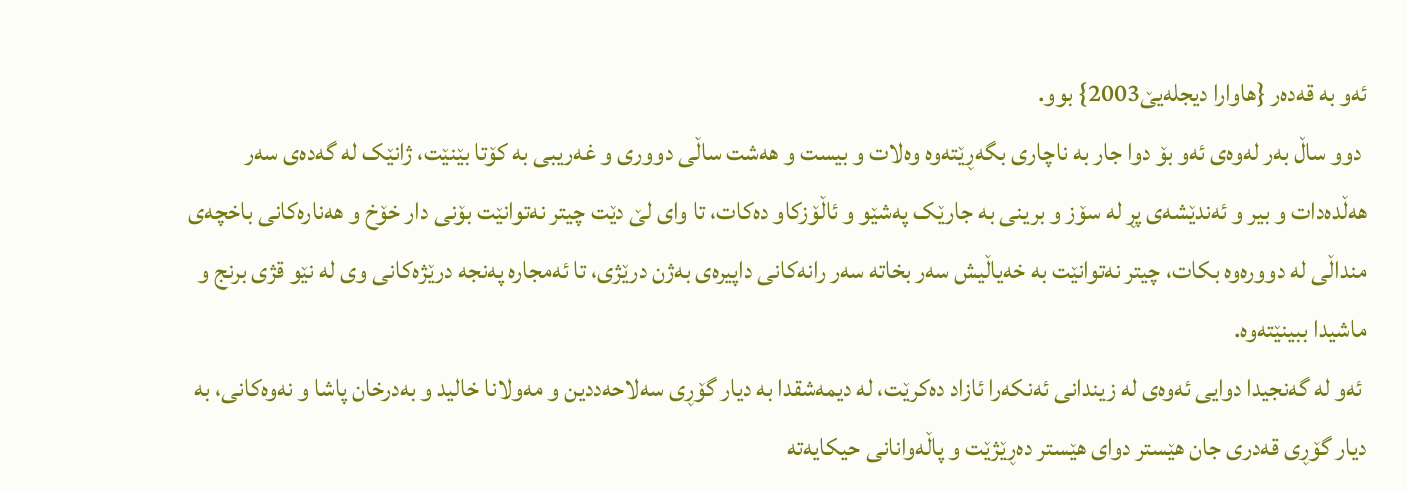ئه‌و به‌ قه‌ده‌ر {هاوارا دیجله‌یێ2003} بوو.
 دوو ساڵ به‌ر له‌وه‌ی ئه‌و بۆ دوا جار به‌ ناچاری بگه‌ڕێته‌وه‌ وه‌لات و بیست و هه‌شت ساڵی دووری و غه‌ریبی به‌ کۆتا بێنێت، ژانێک له‌ گه‌ده‌ی سه‌ر هه‌ڵده‌دات و بیر و ئه‌ندێشه‌ی پڕ له‌ سۆز و برینی به‌ جارێک په‌شێو و ئاڵۆزکاو ده‌کات، تا وای لێ دێت چیتر نه‌توانێت بۆنی دار خۆخ و هه‌ناره‌کانی باخچه‌ی منداڵی له‌ دووره‌وه‌ بکات، چیتر نه‌توانێت به‌ خه‌یاڵیش سه‌ر بخاته‌ سه‌ر رانه‌کانی داپیره‌ی به‌ژن درێژی، تا ئه‌مجاره‌‌ په‌نجه‌ درێژه‌کانی وی له‌ نێو قژی برنج و ماشیدا ببینێته‌وه‌.
 ئه‌و له‌ گه‌نجیدا دوایی ئه‌وه‌ی له‌ زیندانی ئه‌نکه‌را ئازاد ده‌کرێت، له‌ دیمه‌شقدا به‌ دیار گۆڕی سه‌لاحه‌ددین و مه‌ولانا خالید و به‌درخان پاشا و نه‌وه‌کانی، به‌ دیار گۆڕی قه‌دری جان هێستر دوای هێستر ده‌ڕێژێت و پاڵه‌وانانی حیکایه‌ته‌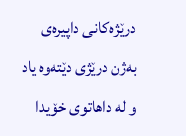درێژه‌کانی داپیره‌ی به‌ژن درێژی دێته‌وه‌ یاد و له‌ داهاتوی خۆیدا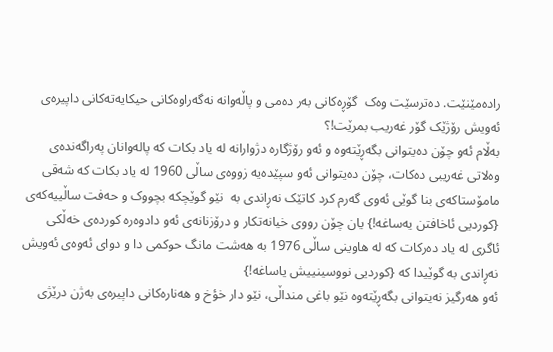راده‌مێنێت. ده‌ترسێت وه‌ک  گۆڕه‌کانی به‌ر ده‌می و پاڵه‌وانه‌ نه‌گه‌راوه‌کانی حیکایه‌ته‌کانی داپیره‌ی ئه‌ویش رۆژێک گۆر غه‌ریب بمرێت!؟
به‌ڵام ئه‌و چۆن ده‌یتوانی بگه‌ڕێته‌وه‌ و ئه‌و رۆژگاره‌ دژوارانه‌ له‌ یاد بکات که‌ پاله‌وانان په‌راگه‌نده‌ی وه‌لاتی غه‌ریبی ده‌کات، چۆن ده‌یتوانی ئه‌و سپێده‌یه‌ زووه‌ی ساڵی 1960 له‌ یاد بکات که‌ شه‌قی مامۆستاکه‌ی بنا گوێی ئه‌وی گه‌رم کرد کاتێک نه‌ڕاندی به‌  نێو گوێچکه‌ بچووک و حه‌فت ساڵییه‌که‌ی {کوردیی ئاخافتن یه‌ساغه‌!} یان چۆن رووی خیانه‌تکار و درۆزنانه‌ی ئه‌و دادوه‌ره‌ کورده‌ی خه‌ڵکی ئاگری له‌ یاد ده‌رکات که‌ له‌ هاوینی ساڵی 1976 به‌ هه‌شت مانگ حوکمی دا و دوای ئه‌وه‌ی ئه‌ویش نه‌ڕاندی به‌ گوێیدا که‌ {کوردیی نووسینییش یاساغه‌!}
ئه‌و هه‌رگیز نه‌یتوانی بگه‌ڕێته‌وه‌ نێو باغی منداڵی، نێو دار خؤخ و هه‌ناره‌کانی داپیره‌ی به‌ژن درێژی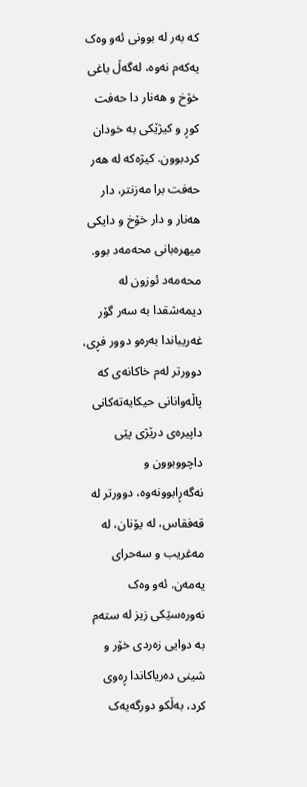که‌ به‌ر له‌ بوونی ئه‌و وه‌ک یه‌که‌م نه‌وه، له‌گه‌ڵ باغی خۆخ و هه‌نار دا حه‌فت کوڕ و کیژێکی به‌ خودان کردبوون. كیژه‌که‌ له‌ هه‌ر حه‌فت برا مه‌زنتر، دار هه‌نار و دار خۆخ و دایکی میهره‌بانی محه‌مه‌د بوو.
محه‌مه‌د ئوزون له‌ دیمه‌شقدا به‌ سه‌ر گۆر غه‌ریباندا به‌ره‌و دوور فڕی، دوورتر له‌م خاکانه‌ی که‌ پاڵه‌وانانی حیکایه‌ته‌کانی داپیره‌ی درێژی پێی داچووبوون و نه‌گه‌ڕابوونه‌وه‌، دوورتر له‌ قه‌فقاس، له‌ یۆنان، له‌ مه‌غریب و سه‌حرای یه‌مه‌ن. ئه‌و وه‌ک نه‌وره‌سێکی زیز له‌ سته‌م به‌ دوایی زه‌ردی خۆر و شینی ده‌ریاکاندا ڕه‌وی کرد، به‌ڵکو دورگه‌یه‌ک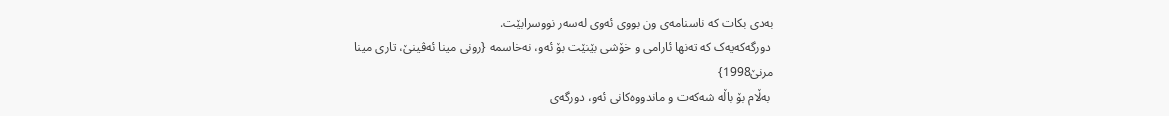به‌دی بکات که‌ ناسنامه‌ی ون بووی ئه‌وی له‌سه‌ر نووسرابێت.
 دورگه‌که‌یه‌ک که‌ ته‌نها ئارامی و خۆشی بێنێت بۆ ئه‌و، نه‌خاسمه‌ {رونی مینا ئه‌ڤینێ، تاری مینا مرنێ1998}
 به‌ڵام بۆ باڵه‌ شه‌که‌ت و ماندووه‌کانی ئه‌و، دورگه‌ی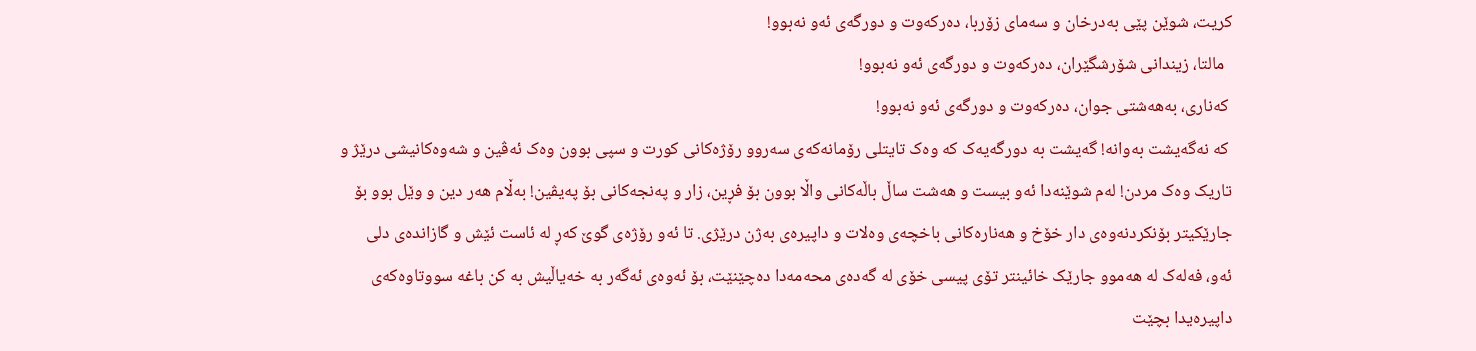کریت، شوێن پێی به‌درخان و سه‌مای زۆربا، ده‌رکه‌وت و دورگه‌‌ی ئه‌و نه‌بوو!
  مالتا، زیندانی شۆرشگێران، ده‌رکه‌وت و دورگه‌ی ئه‌و نه‌بوو!
 که‌ناری، به‌هه‌شتی جوان، ده‌رکه‌وت و دورگه‌ی ئه‌و نه‌بوو!
 که‌ نه‌گه‌یشت به‌وانه‌! گه‌یشت به‌ دورگه‌یه‌ک که‌ وه‌ک تایتلی رۆمانه‌که‌ی سه‌روو رۆژه‌کانی کورت و سپی بوون وه‌ک ئه‌ڤین و شه‌وه‌کانیشی درێژ و تاریک وه‌ک مردن! له‌م شوێنه‌دا ئه‌و بیست و هه‌شت ساڵ باڵه‌کانی واڵا بوون بۆ فڕین، زار و په‌نجه‌کانی بۆ په‌یڤین! به‌ڵام هه‌ر دین و وێل بوو بۆ جارێکیتر بۆنکردنه‌وه‌ی دار خۆخ و هه‌ناره‌کانی با‌خچه‌ی وه‌لات و داپیره‌ی به‌ژن درێژی. تا ئه‌و رۆژه‌ی گوێ که‌ڕ له‌ ئاست ئێش و گازانده‌ی دلی ئه‌و، فه‌له‌ک له‌ هه‌موو جارێک خائینتر تۆی پیسی خۆی له‌ گه‌ده‌ی محه‌مه‌دا ده‌چێنێت، بۆ ئه‌وه‌ی ئه‌گه‌ر به‌ خه‌یاڵیش به‌ کن باغه‌ سووتاوه‌که‌ی داپیره‌یدا بچێت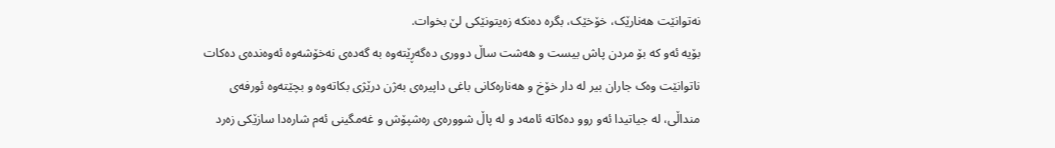نه‌توانێت هه‌نارێک، خۆخێک، بگره‌ ده‌نکه‌ زه‌یتونێکی لێ بخوات.
بۆیه‌ ئه‌و که‌ بۆ مردن پاش بیست و هه‌شت ساڵ دووری ده‌گه‌ڕێته‌وه‌ به‌ گه‌ده‌ی نه‌خۆشه‌وه‌ ئه‌وه‌نده‌ی ده‌کات ناتوانێت وه‌ک جاران بیر له‌ دار خۆخ و هه‌ناره‌کانی باغی داپیره‌ی به‌ژن درێژی بکاته‌وه‌ و بچێته‌وه‌ ئورفه‌ی منداڵی، له‌ جیاتیدا ئه‌و روو ده‌کاته‌ ئامه‌د و له‌ پاڵ شووره‌ی ره‌شپۆش و غه‌مگینی ئه‌م شاره‌دا سازێکی زه‌رد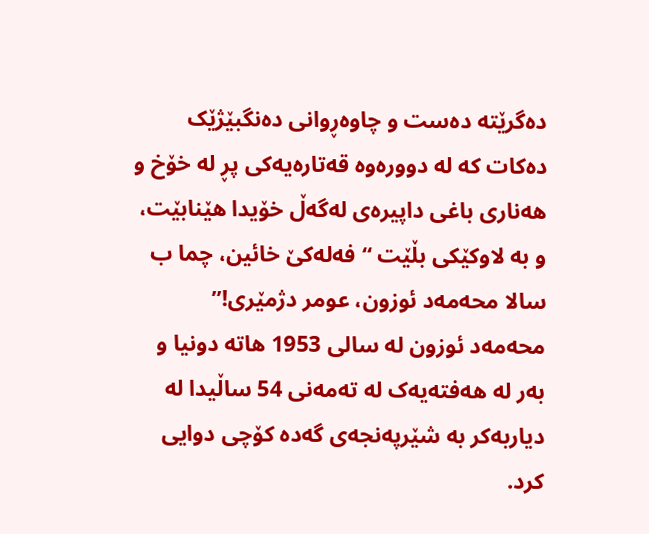ده‌گرێته‌ ده‌ست و چاوه‌ڕوانی ده‌نگبێژێک ده‌کات که‌ له‌ دووره‌وه‌ قه‌تاره‌یه‌کی پڕ له‌ خۆخ و هه‌ناری باغی داپیره‌ی له‌گه‌ڵ خۆیدا هێنابێت، و به‌ لاوکێکی بڵێت “فه‌له‌کێ خائین، چما ب سالا محه‌مه‌د ئوزون‌، عومر دژمێری!”  محه‌مه‌د ئوزون له‌ سالی 1953 هاته‌ دونیا و به‌ر له‌ هه‌فته‌یه‌ک له‌ ته‌مه‌نی 54 ساڵیدا له‌ دیاربه‌کر به‌ شێرپه‌نجه‌ی گه‌ده‌ کۆچی دوایی کرد.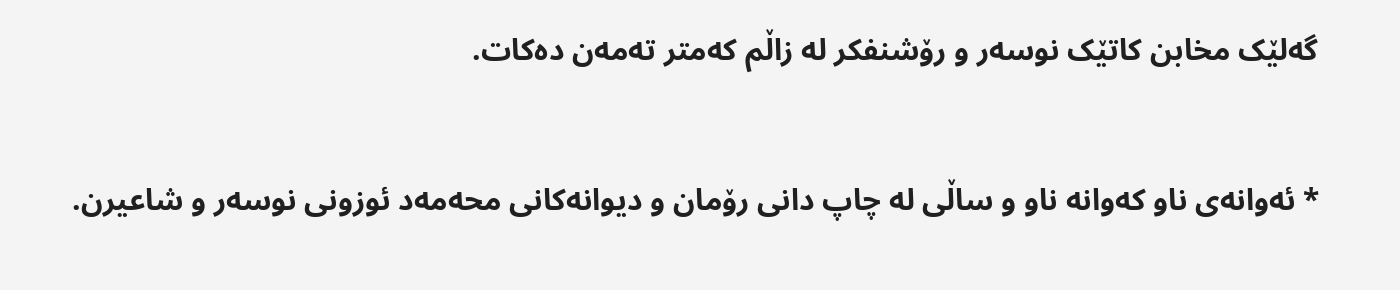گه‌لێک مخابن کاتێک نوسه‌ر و رۆشنفکر له‌ زاڵم که‌متر ته‌مه‌ن ده‌کات.

* ئه‌وانه‌ی ناو که‌وانه‌ ناو و ساڵی له‌ چاپ دانی رۆمان و دیوانه‌کانی محه‌مه‌د ئوزونی نوسه‌ر و شاعیرن.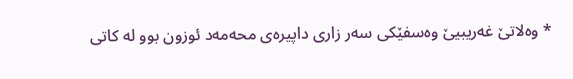* وه‌لاتێ غه‌ریبیێ وه‌سفێکی سه‌ر زاری داپیره‌ی محه‌مه‌د ئوزون بوو له‌ کاتی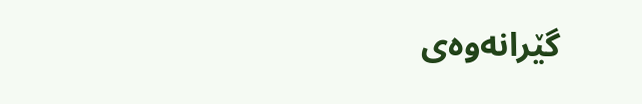گێرانه‌وه‌ی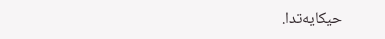حیکایه‌تدا.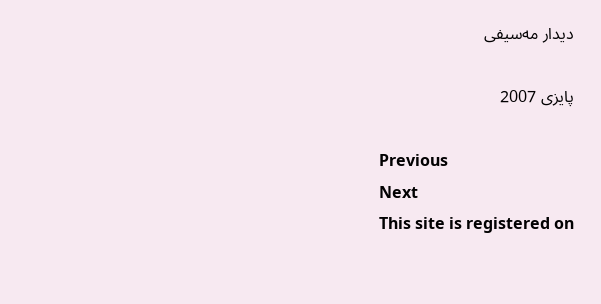دیدار مه‌سیفی

پایزی 2007

Previous
Next
This site is registered on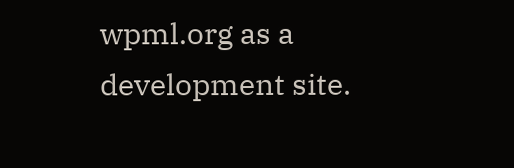wpml.org as a development site.